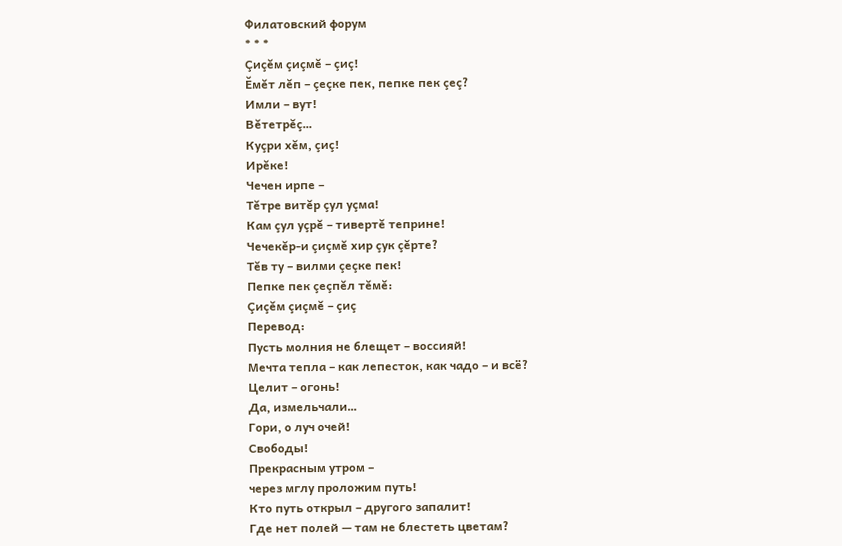Филатовский форум
* * *
Çиçĕм çиçмĕ – çиç!
Ĕмĕт лĕп – çеçке пек, пепке пек çеç?
Имли – вут!
Вĕтетрĕç…
Куçри хĕм, çиç!
Ирĕке!
Чечен ирпе –
Тĕтре витĕр çул уçма!
Кам çул уçрĕ – тивертĕ теприне!
Чечекĕр-и çиçмĕ хир çук çĕрте?
Тĕв ту – вилми çеçке пек!
Пепке пек çеçпĕл тĕмĕ:
Çиçĕм çиçмĕ – çиç
Перевод:
Пусть молния не блещет – воссияй!
Мечта тепла – как лепесток, как чадо – и всё?
Целит – огонь!
Да, измельчали…
Гори, о луч очей!
Свободы!
Прекрасным утром –
через мглу проложим путь!
Кто путь открыл – другого запалит!
Где нет полей — там не блестеть цветам?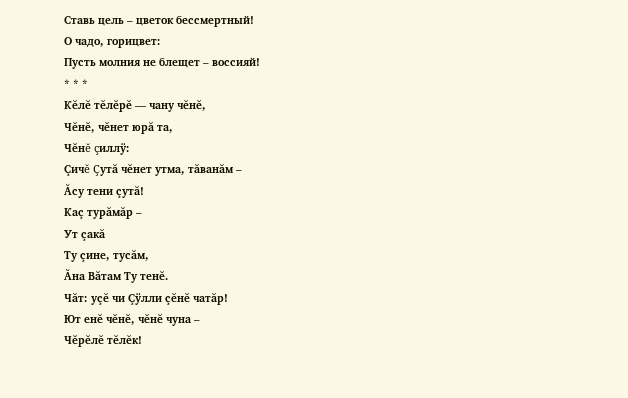Ставь цель – цветок бессмертный!
О чадо, горицвет:
Пусть молния не блещет – воссияй!
* * *
Кĕлĕ тĕлĕрĕ — чану чĕнĕ,
Чĕнĕ, чĕнет юрă та,
Чĕнĕ çиллÿ:
Çичĕ Çутă чĕнет утма, тăванăм –
Ăсу тени çутă!
Каç турăмăр –
Ут çакă
Ту çине, тусăм,
Ăна Вăтам Ту тенĕ.
Чăт: уçĕ чи Çÿлли çĕнĕ чатăр!
Ют енĕ чĕнĕ, чĕнĕ чуна –
Чĕрĕлĕ тĕлĕк!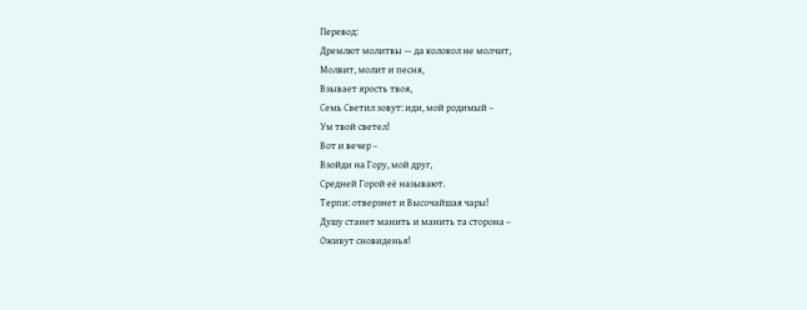Перевод:
Дремлют молитвы — да колокол не молчит,
Молвит, молит и песня,
Взывает ярость твоя,
Семь Светил зовут: иди, мой родимый –
Ум твой светел!
Вот и вечер –
Взойди на Гору, мой друг,
Средней Горой её называют.
Терпи: отверзнет и Высочайшая чары!
Душу станет манить и манить та сторона –
Оживут сновиденья!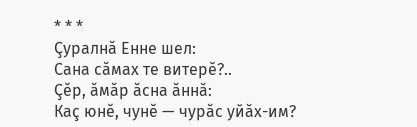* * *
Çуралнă Енне шел:
Сана сăмах те витерĕ?..
Çĕр, ăмăр ăсна ăннă:
Каç юнĕ, чунĕ — чурăс уйăх-им?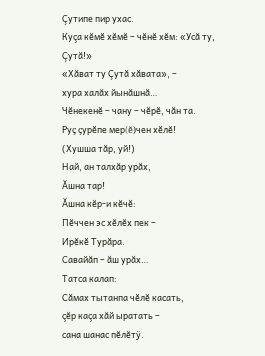Çутипе пир ухас.
Куçа кĕмĕ хĕмĕ – чĕнĕ хĕм: «Усă ту, Çутă!»
«Хăват ту Çутă хăвата», –
хура халăх йынăшнă…
Чĕнекенĕ – чану – чĕрĕ, чăн та.
Руç çурĕпе мер(ĕ)чен хĕлĕ!
(Хушша тăр, уй!)
Най, ан талхăр урăх,
Ăшна тар!
Ăшна кĕр-и кĕчĕ:
Пĕччен эс хĕлĕх пек –
Ирĕкĕ Турăра.
Савайăп – ăш урăх…
Татса калап:
Сăмах тытанпа чĕлĕ касать,
çĕр каçа хăй ыратать –
сана шанас пĕлĕтÿ.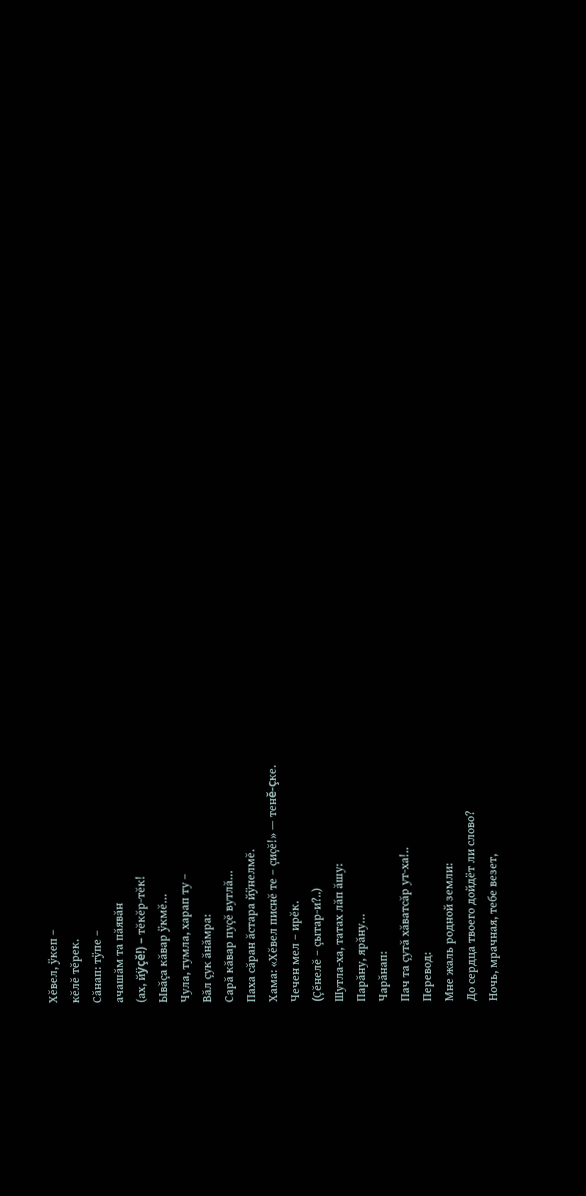Хĕвел, ÿкеп –
кĕлĕ тĕрек.
Сăнап: тÿпе –
ачашăм та пăявăн
(ах, йÿçĕ!) – тĕкĕр-тĕк!
Ывăçа кăвар ÿкмĕ…
Чула, тумла, харап ту –
Вăл çук ăнăмра:
Сарă кăвар пуçĕ вутлă…
Паха сăран ăстара йÿнелмĕ.
Хама: «Хĕвел писнĕ те – çиçĕ!» — тенĕ-çке.
Чечен мел – ирĕк.
(Çĕнелĕ – çытар-и?..)
Шутла-ха, татах лăп ăшу:
Парăну, ярăну…
Чарăнап:
Пач та çутă хăватсăр ут-ха!..
Перевод:
Мне жаль родной земли:
До сердца твоего дойдёт ли слово?
Ночь, мрачная, тебе везет,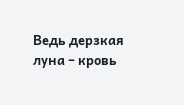Ведь дерзкая луна – кровь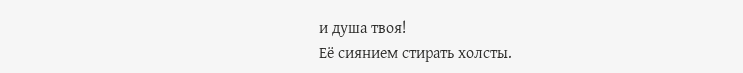и душа твоя!
Её сиянием стирать холсты.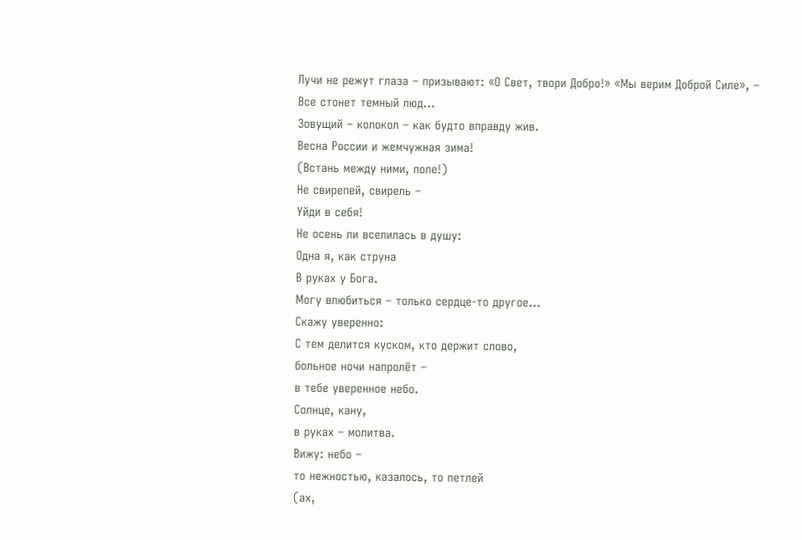Лучи не режут глаза – призывают: «О Свет, твори Добро!» «Мы верим Доброй Силе», –
Все стонет темный люд…
Зовущий – колокол – как будто вправду жив.
Весна России и жемчужная зима!
(Встань между ними, поле!)
Не свирепей, свирель –
Уйди в себя!
Не осень ли вселилась в душу:
Одна я, как струна
В руках у Бога.
Могу влюбиться – только сердце-то другое…
Скажу уверенно:
С тем делится куском, кто держит слово,
больное ночи напролёт –
в тебе уверенное небо.
Солнце, кану,
в руках – молитва.
Вижу: небо –
то нежностью, казалось, то петлей
(ах,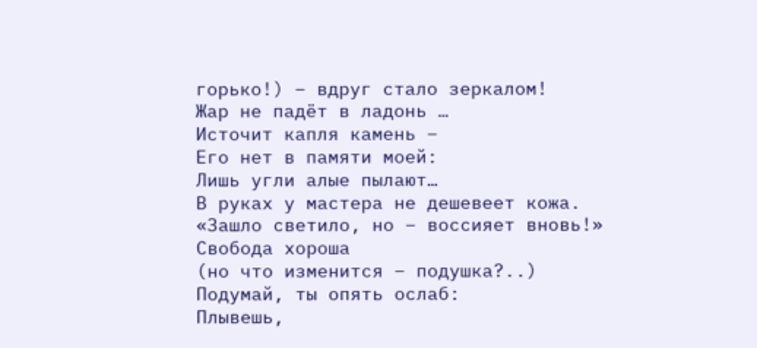горько!) – вдруг стало зеркалом!
Жар не падёт в ладонь …
Источит капля камень –
Его нет в памяти моей:
Лишь угли алые пылают…
В руках у мастера не дешевеет кожа.
«Зашло светило, но – воссияет вновь!»
Свобода хороша
(но что изменится – подушка?..)
Подумай, ты опять ослаб:
Плывешь,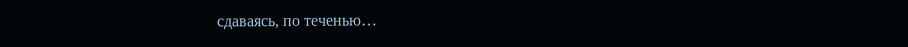сдаваясь, по теченью…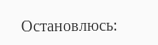Остановлюсь: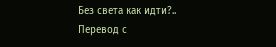Без света как идти?..
Перевод с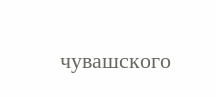чувашского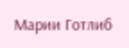Марии Готлиб